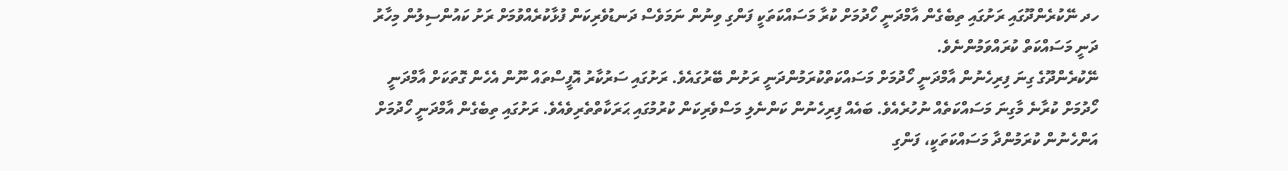ހދ ނޭކުރެންދޫގައި ރަށުގައި ތިބެގެން އާމްދަނީ ހޯދުމަށް ކުރާ މަސައްކަތަކީ ފަންގި ވިނުން ނަމަވެސް ދަނޑުވެރިކަން ފުޅާކުރެއްވުމަށް ރަށު ކައުންސިލުން މިހާރު ދަނީ މަސައްކަތް ކުރައްވަމުންނެވެ.
ނޭކުރެންދޫގެ ގިނަ ފިރިހެނުން އާމްދަނީ ހޯދުމަށް މަސައްކަތްކުރަމުންދަނީ ރަށުން ބޭރުގައެވެ. ރަށުގައި ސަރުކާރު އޮފީސްތައް ނޫން އެހެން ގޮތަކަށް އާމްދަނީ ހޯދުމަށް ކުރާނެ މާގިނަ މަސައްކަތެއް ނުހުރެއެވެ. ބައެއް ފިރިހެނުން ކަންނެލި މަސްވެރިކަން ކުރުމުގައި ޙަރަކާތްތެރިވެއެވެ. ރަށުގައި ތިބެގެން އާމްދަނީ ހޯދުމަށް އަންހެނުން ކުރަމުންދާ މަސައްކަތަކީ، ފަންގި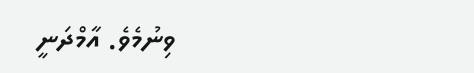ވިނުމެވެ. އާމްދަނީ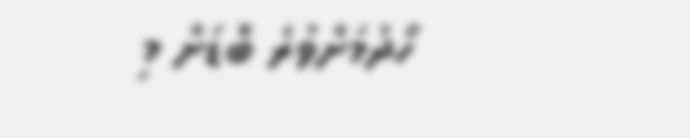ހޯދުމަށްވުރެ ބޮޑަށް މި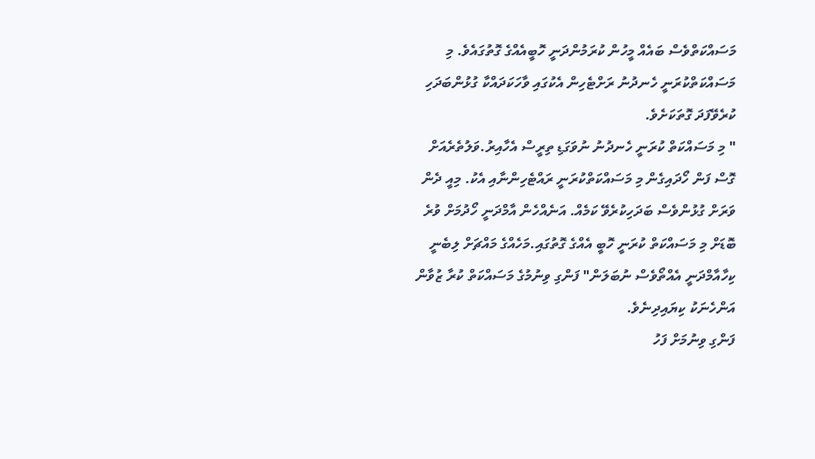މަސައްކަތްވެސް ބައެއް މީހުން ކުރަމުންދަނީ ހޮބީއެއްގެ ގޮތުގައެވެ. މި މަސައްކަތްކުރަނީ ހެނދުނު ރަށްޓެހިން އެކުގައި ވާހަކަދައްކާ ގުޅުންބަދަހި ކުރެވޭފަދަ ގޮތަކަށެވެ.
" މި މަސައްކަތް ކުރަނީ ހެނދުނު ނުވަގަޑި ތިރީސް އެހާއިރު.ވަލުތެރެއަށް ގޮސް ފަން ހޯދައިގެން މި މަސައްކަތްކުރަނީ ރައްޓެހިންނާއި އެކު. މިއީ ދެން ވަރަށް ގުޅުންވެސް ބަދަހިކުރެވޭ ކަމެއް. އަނެއްހެން އާމްދަނީ ހޯދުމަށް ވުރެ ބޮޑަށް މި މަސައްކަތް ކުރަނީ ހޮބީ އެއްގެ ގޮތުގައި.މަހެއްގެ މައްޗަށް ލިބެނީ ކިހާއާމްދަނީ އެއްތޯވެސް ނުބަލަން" ފަންގި ވިނުމުގެ މަސައްކަތް ކުރާ ޒުވާން އަންހެނަކު ކިޔައިދިނެވެ.
ފަންގި ވިނުމަށް ފަހު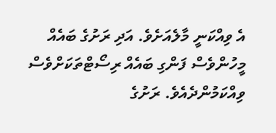އެ ވިއްކަނީ މާލެއަށެވެ. އަދި ރަށުގެ ބައެއް މީހުންވެސް ފަންގި ބައެއް ރިސޯޓްތަކަށްވެސް ވިއްކަމުންދެއެވެ. ރަށުގެ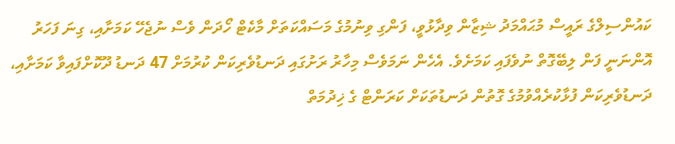ކައުންސިލްގެ ރައީސް މުޙައްމަދު ޝިޒާން ވިދާޅުވީ، ފަންގި ވިނުމުގެ މަސައްކަތަށް މާކެޓް ހޯދަން ވެސް ނުޖެހޭ ކަމަށާއި، ގިނަ ފަހަރު އޮންނަނީ ފަން ލިބޭގޮތް ނުވެފައި ކަމަށެވެ. އެހެން ނަމަވެސް މިހާރު ރަށުގައި ދަނޑުވެރިކަން ކުރުމަށް 47 ދަނޑު ދޫކޮށްފައިވާ ކަމަށާއި، ދަނޑުވެރިކަން ފުޅާކުރެއްވުމުގެ ގޮތުން ދަނޑުތަކަށް ކަރަންޓް ގެ ޚިދުމަތް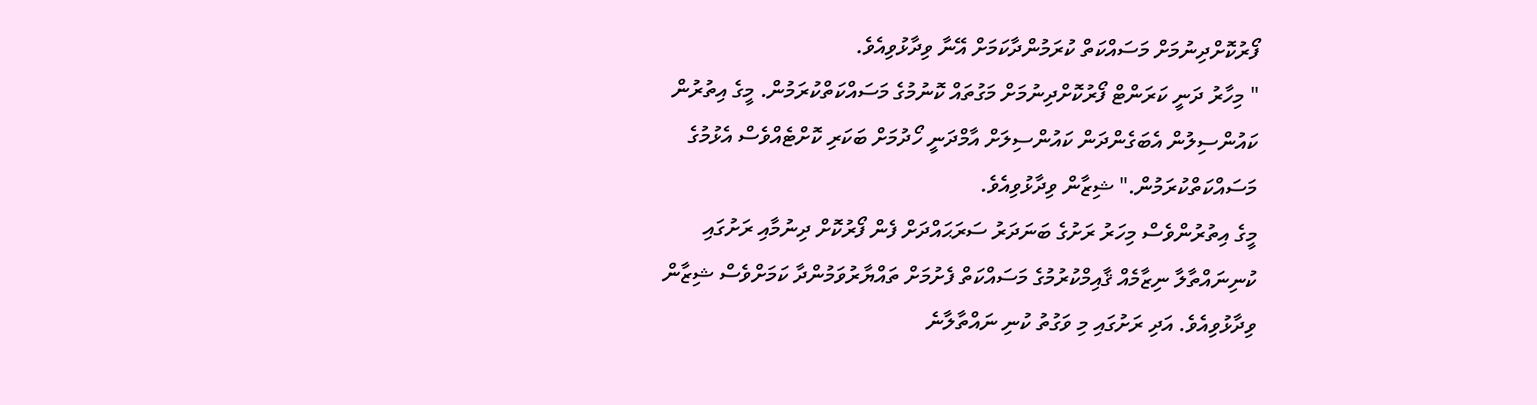ފޯރުކޮށްދިނުމަށް މަސައްކަތް ކުރަމުންދާކަމަށް އޭނާ ވިދާޅުވިއެވެ.
" މިހާރު ދަނީ ކަރަންޓް ފޯރުކޮށްދިނުމަށް މަގުތައް ކޮނުމުގެ މަސައްކަތްކުރަމުން. މީގެ އިތުރުން ކައުންސިލުން އެބަގެންދަން ކައުންސިލަށް އާމްދަނީ ހޯދުމަށް ބަކަރި ކޮށްޓެއްވެސް އެޅުމުގެ މަސައްކަތްކުރަމުން." ޝިޒާން ވިދާޅުވިއެވެ.
މީގެ އިތުރުންވެސް މިހަރު ރަށުގެ ބަނަދަރު ސަރަޙައްދަށް ފެން ފޯރުކޮށް ދިނުމާއި ރަށުގައި ކުނިނައްތާލާ ނިޒާމެއް ޤާއިމްކުރުމުގެ މަސައްކަތް ފެށުމަށް ތައްޔާރުވަމުންދާ ކަމަށްވެސް ޝިޒާން ވިދާޅުވިއެވެ. އަދި ރަށުގައި މި ވަގުތު ކުނި ނައްތާލާނެ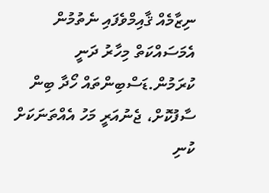ނިޒާމެއް ޤާއިމްވެފައި ނެތުމުން އެމަސައްކަތް މިހާރު ދަނީ ކުރަމުން.ޑަސްބިންތައް ހޯދާ ބިން ސާފުކޮށް، ޖެނުއަރީ މަހު އެއްތަނަކަށް ކުނި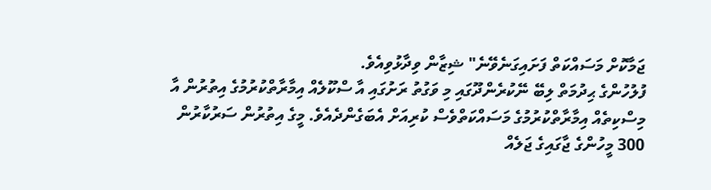ޖަމާކޮށް މަސައްކަތް ފަށައިގަނެވޭނެ" ޝިޒާން ވިދާޅުވިއެވެ.
ފުލުހުންގެ ޙިދުމަތް ލިބޭ ނޭކުރެންދޫގައި މި ވަގުތު ރަށުގައި އާ ސްކޫލެއް އިމާރާތްކުރުމުގެ އިތުރުން އާ މިސްކިތެއް އިމާރާތްކުރުމުގެ މަސައްކަތްވެސް ކުރިއަށް އެބަގެންދެއެވެ. މީގެ އިތުރުން ސަރުކާރުން 300 މީހުންގެ ޖާގައިގެ ޖަލެއް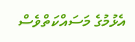އެޅުމުގެ މަސައްކަތްވެސް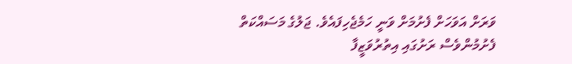ވަރަށް އަވަހަށް ފެށުމަށް ވަނީ ހަމެޖެހިފައެވެ. ޖަލުގެ މަސައްކަތް ފެށުމުންވެސް ރަށުގައި އިތުރުވަޒީފާ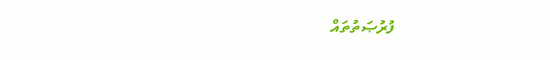ފުރުޞަތުތައް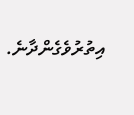އިތުރުވެގެންދާނެ.